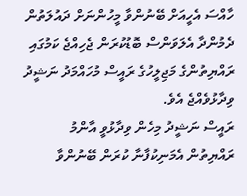ހާއްސަ އެހީއަށް ބޭނުންވާ މީހުންނަށް ދައުލަތުން ދެމުންދާ އެލަވަންސް ބޮޑުކުރަން ޖެހިއްޖެ ކަމުގައި ރައްޔިތުންގެ މަޖިލީހުގެ ރައީސް މުހައްމަދު ނަޝީދު ވިދާޅުވެއްޖެ އެވެ.
ރައީސް ނަޝީދު މިހެން ވިދާޅުވީ އާންމު ރައްޔިތުން އެމަނިކުފާނާ ކުރަން ބޭނުންވާ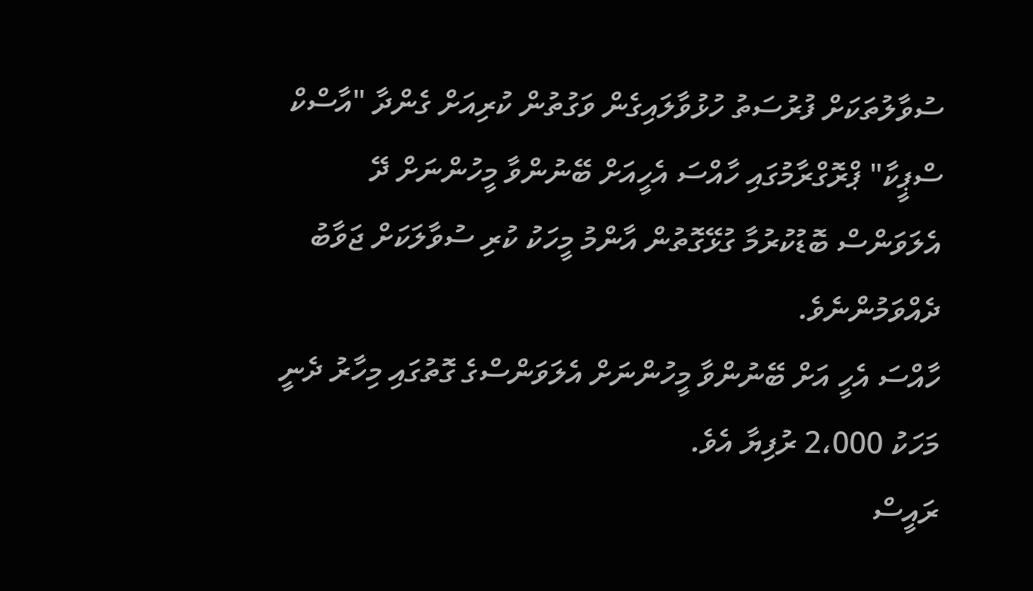ސުވާލުތަކަށް ފުރުސަތު ހުޅުވާލައިގެން ވަގުތުން ކުރިއަށް ގެންދާ "އާސްކް ސްޕީކާ" ޕްރޮގްރާމުގައި ހާއްސަ އެހީއަށް ބޭނުންވާ މީހުންނަށް ދޭ އެލަވަންސް ބޮޑުކުރުމާ ގުޅޭގޮތުން އާންމު މީހަކު ކުރި ސުވާލަކަށް ޖަވާބު ދެއްވަމުންނެވެ.
ހާއްސަ އެހީ އަށް ބޭނުންވާ މީހުންނަށް އެލަވަންސްގެ ގޮތުގައި މިހާރު ދެނީ މަހަކު 2،000 ރުފިޔާ އެވެ.
ރައީސް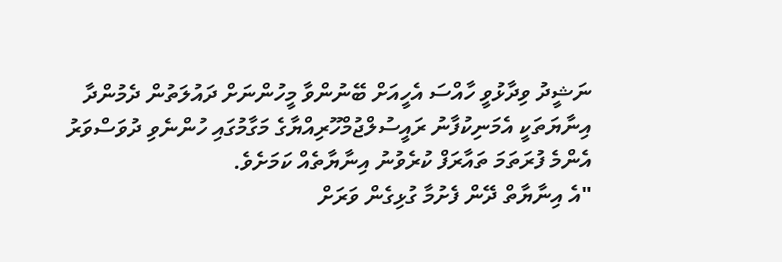ނަޝީދު ވިދާޅުވީ ހާއްސަ އެހީއަށް ބޭނުންވާ މީހުންނަށް ދައުލަތުން ދެމުންދާ އިނާޔަތަކީ އެމަނިކުފާނު ރައީސުލްޖުމްހޫރިއްޔާގެ މަގާމުގައި ހުންނެވި ދުވަސްވަރު އެންމެ ފުރަތަމަ ތައާރަފް ކުރެވުނު އިނާޔާތެއް ކަމަށެވެ.
"އެ އިނާޔާތް ދޭން ފެށުމާ ގުޅިގެން ވަރަށް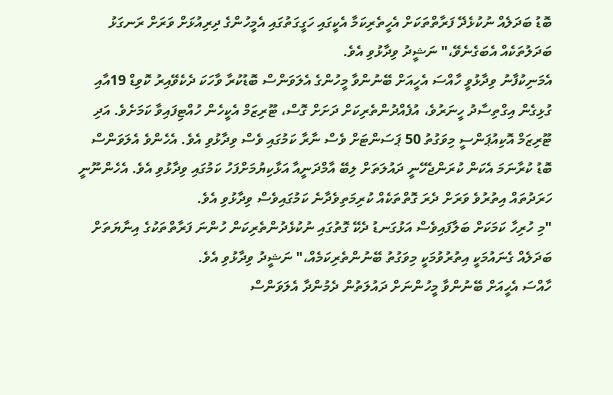ބޮޑު ބަދަލެއް ނުކުޅެދޭ ފަރާތްތަކަށް އެހީތެރިކަމާ އެކީގައި ހަގީގަތުގައި އެމީހުންގެ ދިރިއުޅަށް ވަރަށް ރަނގަޅު ބަދަލުތަކެއް އެބަގެނެވޭ،" ނަޝީދު ވިދާޅުވި އެވެ.
އެމަނިކުފާނު ވިދާޅުވީ ހާއްސަ އެހީއަށް ބޭނުންވާ މީހުންގެ އެލަވަންސް ބޮޑުކުރާ ވާހަކަ ދެކެވޭއިރު ކޮވިޑް 19އާއި ގުޅިގެން އިގްތިސާދު ހީނަރުވެ، އުފެއްދުންތެރިކަށް ދަށަށް ގޮސް، ޓޫރިޒަމް އެކީހެން ހުއްޓިފައިވާ ކަމަށެވެ. އަދި ޓޫރިޒަމް އޮކިއުޕަންސީ މިވަގުތު 50 ޕަސަންޓަށް ވެސް ނާރާ ކަމުގައި ވެސް ވިދާޅުވި އެވެ. އެހެންވެ އެލަވަންސް ބޮޑު ކުރާނަމަ އެކަން ކުރަންޖެހޭނީ ދައުލަތަށް ލިބޭ އާމްދަނީއާ އަޅާކިޔުމަށްފަހު ކަމުގައި ވިދާޅުވި އެވެ. އެހެންނޫނީ ހަރަދުތައް އިތުރުވެ ވަރަށް ދެރަ ގޮތްތަކެއް ކުރިމަތިވެދާނެ ކަމުގައިވެސް ވިދާޅުވި އެވެ.
"މި ހުރިހާ ކަމަކަށް ބަލާފައިވެސް އަޅުގަނޑު ދެކޭ ގޮތުގައި ނުކުޅެދުންތެރިކަން ހުންނަ ފަރާތްތަކުގެ އިނާޔަތަށް ބަދަލެއް ގެނައުމަކީ އިތުރުވުމަކީ މިވަގުތު ބޭނުންތެރިކަމެއް،" ނަޝީދު ވިދާޅުވި އެވެ.
ހާއްސަ އެހީއަށް ބޭނުންވާ މީހުންނަށް ދައުލަތުން ދެމުންދާ އެލަވަންސް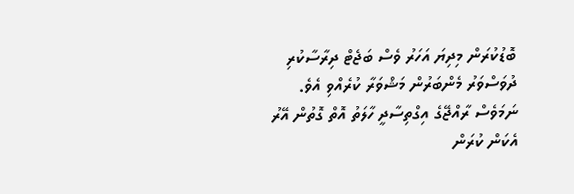ބޮޑުކުރަން މިދިޔަ އަހަރު ވެސް ބަޖެޓް ދިރާސާކުރި ދުވަސްވަރު މެންބަރުން މަޝްވަރާ ކުރެއްވި އެވެ. ނަމަވެސް ރާއްޖޭގެ އިގްތިސާދީ ހާލަތު އޮތް ގޮތުން އޭރު އެކަން ކުރަން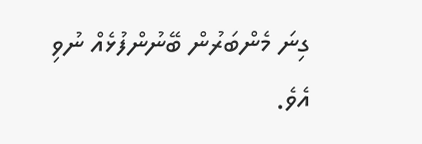ގިނަ މެންބަރުން ބޭނުންފުޅެއް ނުވި އެވެ.